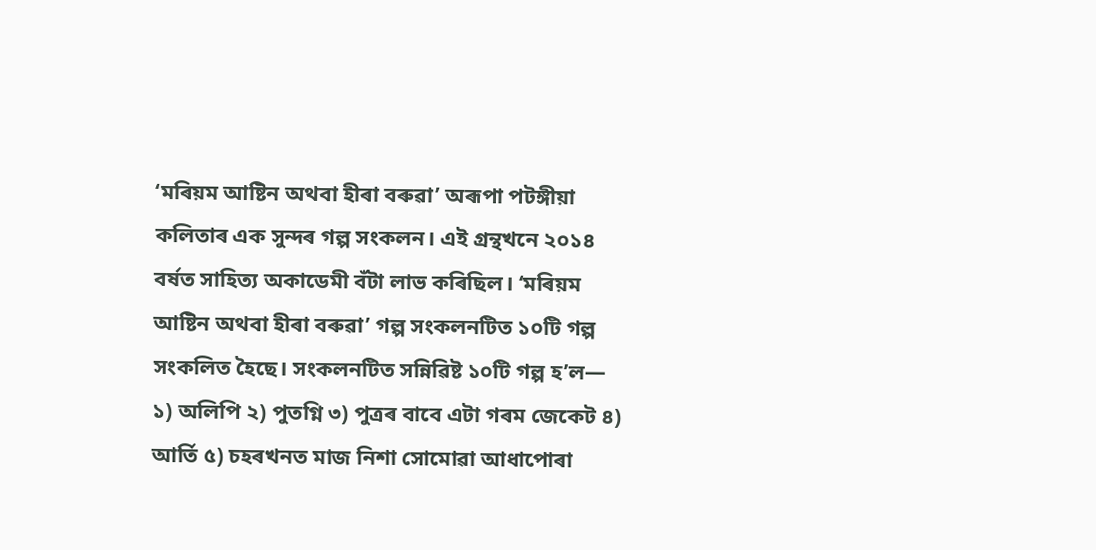‘মৰিয়ম আষ্টিন অথবা হীৰা বৰুৱা’ অৰূপা পটঙ্গীয়া কলিতাৰ এক সুন্দৰ গল্প সংকলন। এই গ্রন্থখনে ২০১৪ বৰ্ষত সাহিত্য অকাডেমী বঁটা লাভ কৰিছিল। ‘মৰিয়ম আষ্টিন অথবা হীৰা বৰুৱা’ গল্প সংকলনটিত ১০টি গল্প সংকলিত হৈছে। সংকলনটিত সন্নিৱিষ্ট ১০টি গল্প হ’ল— ১) অলিপি ২) পুতগ্নি ৩) পুত্ৰৰ বাবে এটা গৰম জেকেট ৪) আর্তি ৫) চহৰখনত মাজ নিশা সোমোৱা আধাপোৰা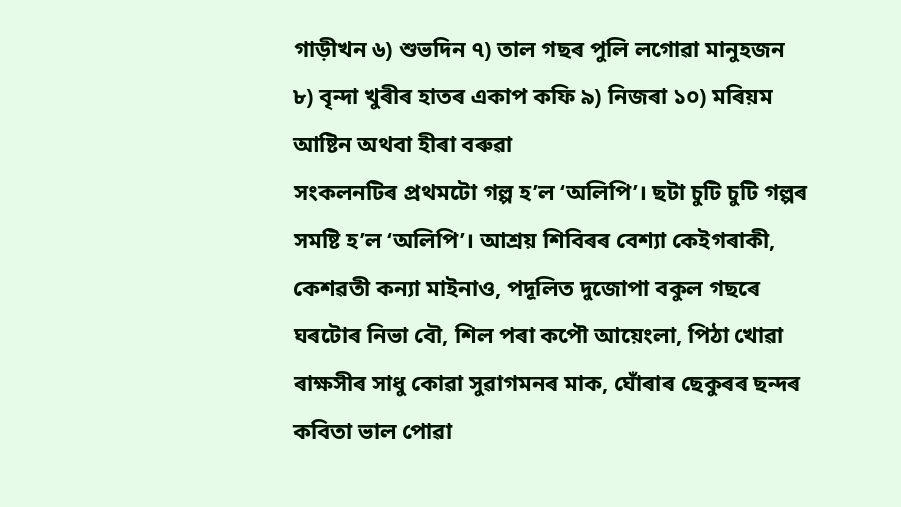গাড়ীখন ৬) শুভদিন ৭) তাল গছৰ পুলি লগোৱা মানুহজন ৮) বৃন্দা খুৰীৰ হাতৰ একাপ কফি ৯) নিজৰা ১০) মৰিয়ম আষ্টিন অথবা হীৰা বৰুৱা
সংকলনটিৰ প্রথমটো গল্প হ’ল ‘অলিপি’। ছটা চুটি চুটি গল্পৰ সমষ্টি হ’ল ‘অলিপি’। আশ্রয় শিবিৰৰ বেশ্যা কেইগৰাকী, কেশৱতী কন্যা মাইনাও, পদূলিত দুজোপা বকুল গছৰে ঘৰটোৰ নিভা বৌ, শিল পৰা কপৌ আয়েংলা, পিঠা খোৱা ৰাক্ষসীৰ সাধু কোৱা সুৱাগমনৰ মাক, ঘোঁৰাৰ ছেকুৰৰ ছন্দৰ কবিতা ভাল পোৱা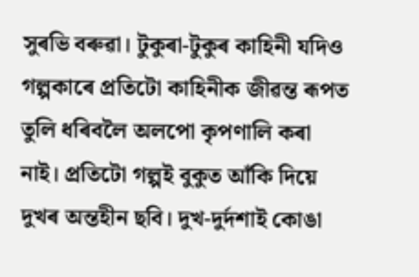সুৰভি বৰুৱা। টুকুৰা-টুকুৰ কাহিনী যদিও গল্পকাৰে প্রতিটো কাহিনীক জীৱন্ত ৰূপত তুলি ধৰিবলৈ অলপো কৃপণালি কৰা নাই। প্ৰতিটো গল্পই বুকুত আঁকি দিয়ে দুখৰ অন্তহীন ছবি। দুখ-দুৰ্দশাই কোঙা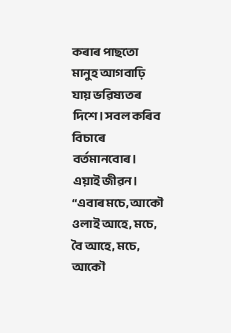কৰাৰ পাছতো মানুহ আগবাঢ়ি যায় ভৱিষ্যতৰ দিশে। সবল কৰিব বিচাৰে বর্তমানবোৰ। এয়াই জীৱন। “এবাৰ মচে, আকৌ ওলাই আহে, মচে, বৈ আহে, মচে, আকৌ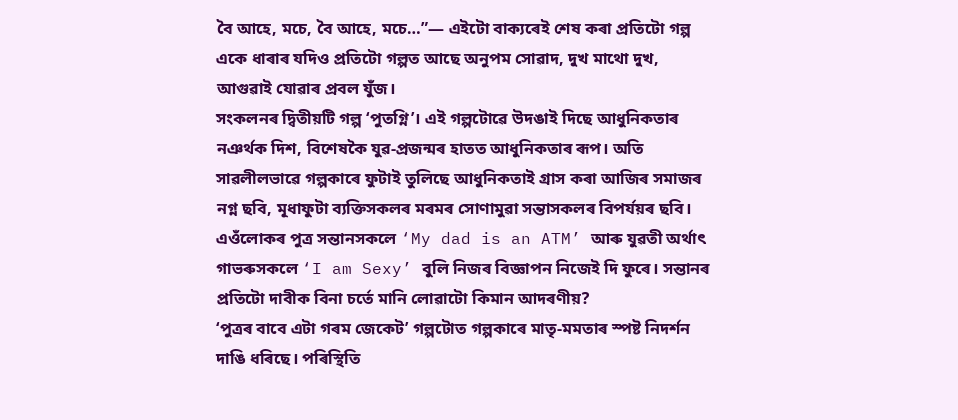বৈ আহে, মচে, বৈ আহে, মচে…”— এইটো বাক্যৰেই শেষ কৰা প্ৰতিটো গল্প একে ধাৰাৰ যদিও প্রতিটো গল্পত আছে অনুপম সোৱাদ, দুখ মাথো দুখ, আগুৱাই যোৱাৰ প্রবল যুঁজ।
সংকলনৰ দ্বিতীয়টি গল্প ‘পুতগ্নি’। এই গল্পটোৱে উদঙাই দিছে আধুনিকতাৰ নঞর্থক দিশ, বিশেষকৈ যুৱ-প্ৰজন্মৰ হাতত আধুনিকতাৰ ৰূপ। অতি সাৱলীলভাৱে গল্পকাৰে ফুটাই তুলিছে আধুনিকতাই গ্রাস কৰা আজিৰ সমাজৰ নগ্ন ছবি, মূধাফুটা ব্যক্তিসকলৰ মৰমৰ সোণামুৱা সন্তাসকলৰ বিপৰ্যয়ৰ ছবি। এওঁলোকৰ পুত্র সন্তানসকলে ‘My dad is an ATM’ আৰু যুৱতী অর্থাৎ গাভৰুসকলে ‘I am Sexy’ বুলি নিজৰ বিজ্ঞাপন নিজেই দি ফুৰে। সন্তানৰ প্রতিটো দাবীক বিনা চর্তে মানি লোৱাটো কিমান আদৰণীয়?
‘পুত্ৰৰ বাবে এটা গৰম জেকেট’ গল্পটোত গল্পকাৰে মাতৃ-মমতাৰ স্পষ্ট নিদর্শন দাঙি ধৰিছে। পৰিস্থিতি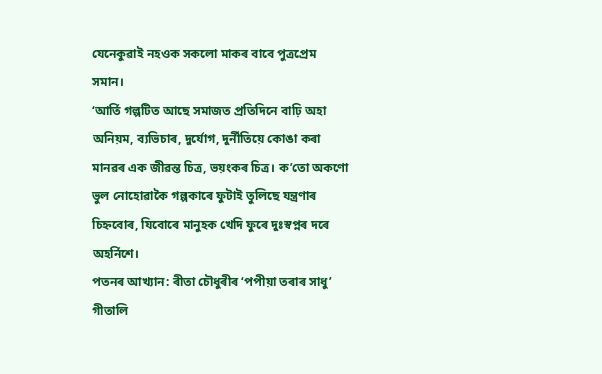যেনেকুৱাই নহওক সকলো মাকৰ বাবে পুত্রপ্রেম সমান।
‘আর্তি গল্পটিত আছে সমাজত প্রতিদিনে বাঢ়ি অহা অনিয়ম, ব্যভিচাৰ, দুর্যোগ, দুৰ্নীতিয়ে কোঙা কৰা মানৱৰ এক জীৱন্ত চিত্র, ভয়ংকৰ চিত্র। ক’তো অকণো ভুল নোহোৱাকৈ গল্পকাৰে ফুটাই তুলিছে যন্ত্রণাৰ চিহ্নবোৰ, যিবোৰে মানুহক খেদি ফুৰে দুঃস্বপ্নৰ দৰে অহর্নিশে।
পতনৰ আখ্যান: ৰীতা চৌধুৰীৰ ‘পপীয়া তৰাৰ সাধু’
গীতালি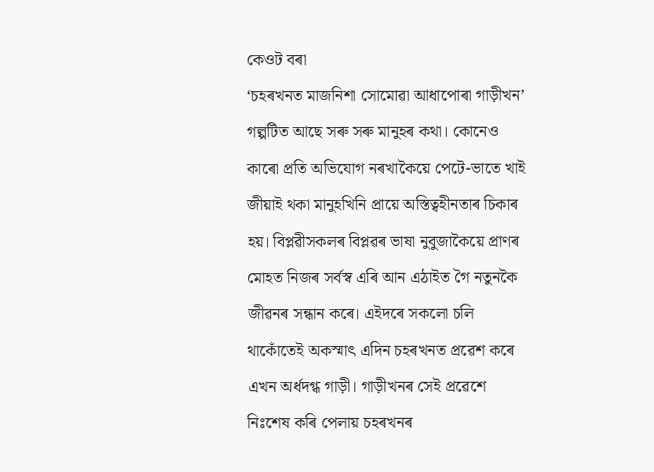কেওট বৰা
‘চহৰখনত মাজনিশা সোমোৱা আধাপোৰা গাড়ীখন’ গল্পটিত আছে সৰু সৰু মানুহৰ কথা। কোনেও কাৰো প্রতি অভিযোগ নৰখাকৈয়ে পেটে-ভাতে খাই জীয়াই থকা মানুহখিনি প্রায়ে অস্তিত্বহীনতাৰ চিকাৰ হয়। বিপ্লৱীসকলৰ বিপ্লৱৰ ভাষা নুবুজাকৈয়ে প্ৰাণৰ মোহত নিজৰ সর্বস্ব এৰি আন এঠাইত গৈ নতুনকৈ জীৱনৰ সন্ধান কৰে। এইদৰে সকলো চলি থাকোঁতেই অকস্মাৎ এদিন চহৰখনত প্ৰৱেশ কৰে এখন অর্ধদগ্ধ গাড়ী। গাড়ীখনৰ সেই প্রৱেশে নিঃশেষ কৰি পেলায় চহৰখনৰ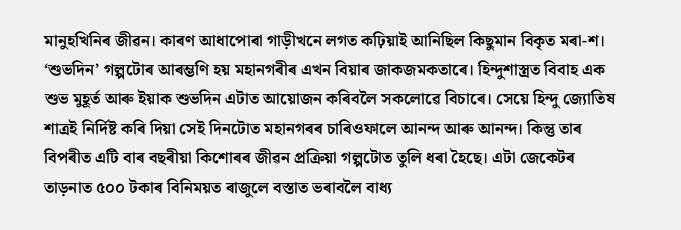মানুহখিনিৰ জীৱন। কাৰণ আধাপোৰা গাড়ীখনে লগত কঢ়িয়াই আনিছিল কিছুমান বিকৃত মৰা-শ।
‘শুভদিন’ গল্পটোৰ আৰম্ভণি হয় মহানগৰীৰ এখন বিয়াৰ জাকজমকতাৰে। হিন্দুশাস্ত্রত বিবাহ এক শুভ মুহূর্ত আৰু ইয়াক শুভদিন এটাত আয়োজন কৰিবলৈ সকলোৱে বিচাৰে। সেয়ে হিন্দু জ্যোতিষ শাত্রই নির্দিষ্ট কৰি দিয়া সেই দিনটোত মহানগৰৰ চাৰিওফালে আনন্দ আৰু আনন্দ। কিন্তু তাৰ বিপৰীত এটি বাৰ বছৰীয়া কিশোৰৰ জীৱন প্রক্রিয়া গল্পটোত তুলি ধৰা হৈছে। এটা জেকেটৰ তাড়নাত ৫০০ টকাৰ বিনিময়ত ৰাজুলে বস্তাত ভৰাবলৈ বাধ্য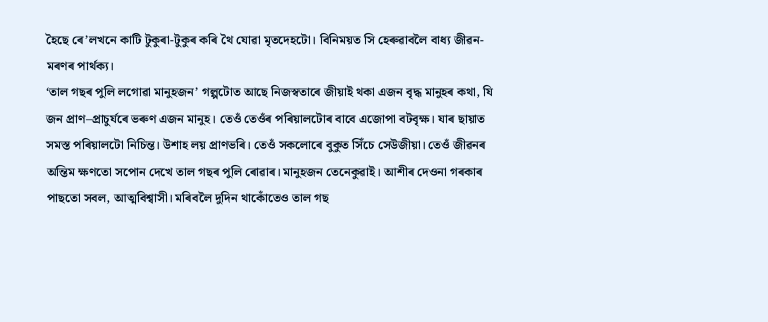হৈছে ৰে’লখনে কাটি টুকুৰা-টুকুৰ কৰি থৈ যোৱা মৃতদেহটো। বিনিময়ত সি হেৰুৱাবলৈ বাধ্য জীৱন-মৰণৰ পার্থক্য।
‘তাল গছৰ পুলি লগোৱা মানুহজন’ গল্পটোত আছে নিজস্বতাৰে জীয়াই থকা এজন বৃদ্ধ মানুহৰ কথা, যি জন প্রাণ–প্রাচুর্যৰে ভৰুণ এজন মানুহ। তেওঁ তেওঁৰ পৰিয়ালটোৰ বাবে এজোপা বটবৃক্ষ। যাৰ ছায়াত সমস্ত পৰিয়ালটো নিচিন্ত। উশাহ লয় প্রাণভৰি। তেওঁ সকলোৰে বুকুত সিঁচে সেউজীয়া। তেওঁ জীৱনৰ অন্তিম ক্ষণতো সপোন দেখে তাল গছৰ পুলি ৰোৱাৰ। মানুহজন তেনেকুৱাই। আশীৰ দেওনা গৰকাৰ পাছতো সবল, আত্মবিশ্বাসী। মৰিবলৈ দুদিন থাকোঁতেও তাল গছ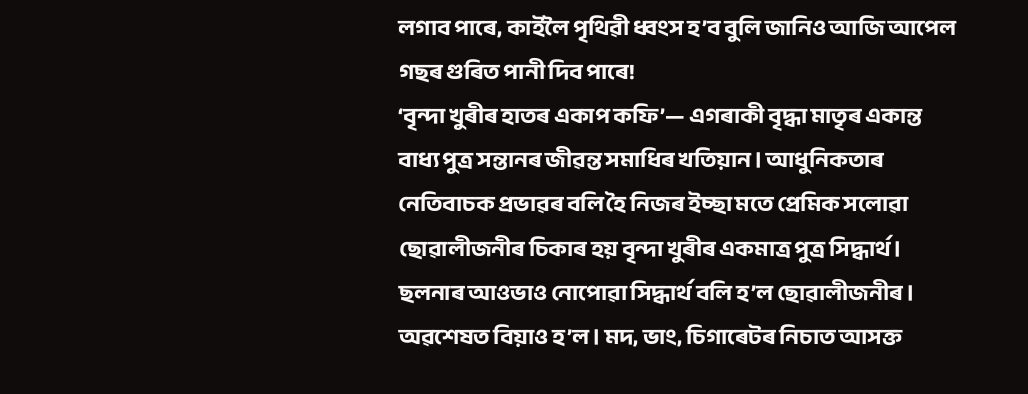লগাব পাৰে, কাইলৈ পৃথিৱী ধ্বংস হ’ব বুলি জানিও আজি আপেল গছৰ গুৰিত পানী দিব পাৰে!
‘বৃন্দা খুৰীৰ হাতৰ একাপ কফি’— এগৰাকী বৃদ্ধা মাতৃৰ একান্ত বাধ্য পুত্র সন্তানৰ জীৱন্ত সমাধিৰ খতিয়ান। আধুনিকতাৰ নেতিবাচক প্ৰভাৱৰ বলি হৈ নিজৰ ইচ্ছা মতে প্রেমিক সলোৱা ছোৱালীজনীৰ চিকাৰ হয় বৃন্দা খুৰীৰ একমাত্র পুত্র সিদ্ধার্থ। ছলনাৰ আওভাও নোপোৱা সিদ্ধার্থ বলি হ’ল ছোৱালীজনীৰ। অৱশেষত বিয়াও হ’ল। মদ, ভাং, চিগাৰেটৰ নিচাত আসক্ত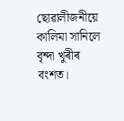ছোৱালীজনীয়ে কালিমা সানিলে বৃন্দা খুৰীৰ বংশত।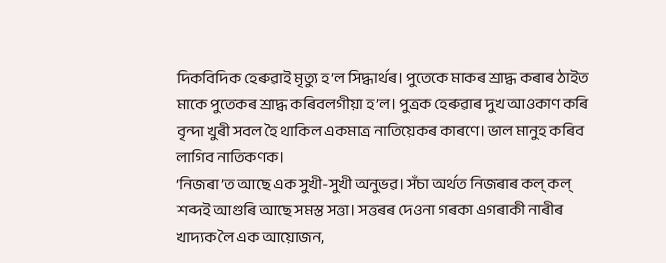দিকবিদিক হেৰুৱাই মৃত্যু হ’ল সিদ্ধার্থৰ। পুতেকে মাকৰ শ্ৰাদ্ধ কৰাৰ ঠাইত মাকে পুতেকৰ শ্ৰাদ্ধ কৰিবলগীয়া হ’ল। পুত্ৰক হেৰুৱাৰ দুখ আওকাণ কৰি বৃন্দা খুৰী সবল হৈ থাকিল একমাত্র নাতিয়েকৰ কাৰণে। ভাল মানুহ কৰিব লাগিব নাতিকণক।
‘নিজৰা’ত আছে এক সুখী-সুখী অনুভৱ। সঁচা অৰ্থত নিজৰাৰ কল্ কল্ শব্দই আগুৰি আছে সমস্ত সত্তা। সত্তৰৰ দেওনা গৰকা এগৰাকী নাৰীৰ খাদ্যক লৈ এক আয়োজন,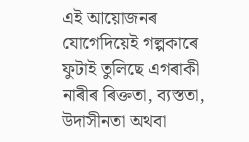এই আয়োজনৰ যোগেদিয়েই গল্পকাৰে ফুটাই তুলিছে এগৰাকী নাৰীৰ ৰিক্ততা, ব্যস্ততা, উদাসীনতা অথবা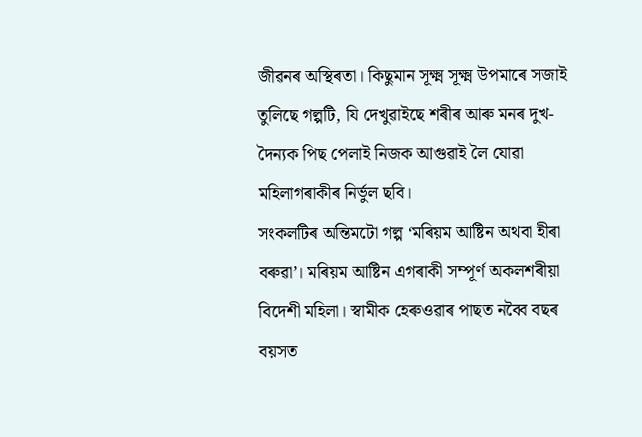জীৱনৰ অস্থিৰতা। কিছুমান সূক্ষ্ম সূক্ষ্ম উপমাৰে সজাই তুলিছে গল্পটি, যি দেখুৱাইছে শৰীৰ আৰু মনৰ দুখ-দৈন্যক পিছ পেলাই নিজক আগুৱাই লৈ যোৱা মহিলাগৰাকীৰ নির্ভুল ছবি।
সংকলটিৰ অন্তিমটো গল্প ‘মৰিয়ম আষ্টিন অথবা হীৰা বৰুৱা’। মৰিয়ম আষ্টিন এগৰাকী সম্পূর্ণ অকলশৰীয়া বিদেশী মহিলা। স্বামীক হেৰুওৱাৰ পাছত নব্বৈ বছৰ বয়সত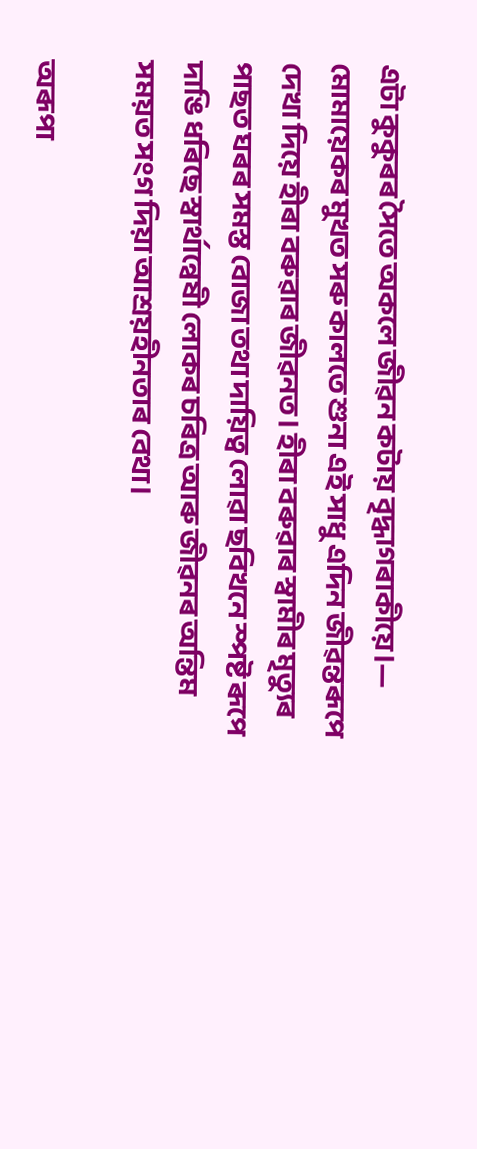এটা কুকুৰৰ সৈতে অকলে জীৱন কটায় বৃদ্ধাগৰাকীয়ে।— মোমায়েকৰ মুখত সৰু কালতে শুনা এই সাধু এদিন জীৱন্তৰূপে দেখা দিয়ে হীৰা বৰুৱাৰ জীৱনত। হীৰা বৰুৱাৰ স্বামীৰ মৃত্যুৰ পাছত ঘৰৰ সমস্ত বোজা তথা দায়িত্ব লোৱা ছবিখনে স্পষ্ট ৰূপে দাঙি ধৰিছে স্বার্থান্বেষী লোকৰ চৰিত্ৰ আৰু জীৱনৰ অন্তিম সময়ত সংগ দিয়া আশ্রয়হীনতাৰ বেথা।

অৰূপা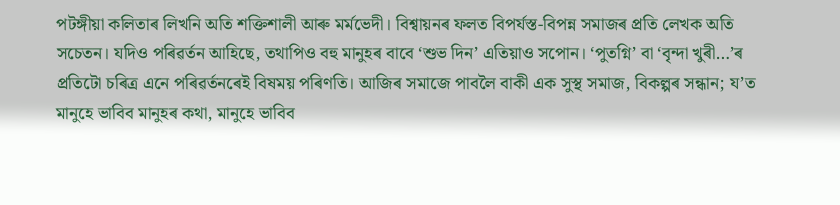পটঙ্গীয়া কলিতাৰ লিখনি অতি শক্তিশালী আৰু মৰ্মভেদী। বিশ্বায়নৰ ফলত বিপর্যস্ত-বিপন্ন সমাজৰ প্রতি লেখক অতি সচেতন। যদিও পৰিৱৰ্তন আহিছে, তথাপিও বহু মানুহৰ বাবে ‘শুভ দিন’ এতিয়াও সপোন। ‘পুতগ্নি’ বা ‘বৃন্দা খুৰী…’ৰ প্রতিটো চৰিত্ৰ এনে পৰিৱৰ্তনৰেই বিষময় পৰিণতি। আজিৰ সমাজে পাবলৈ বাকী এক সুস্থ সমাজ, বিকল্পৰ সন্ধান; য’ত মানুহে ভাবিব মানুহৰ কথা, মানুহে ভাবিব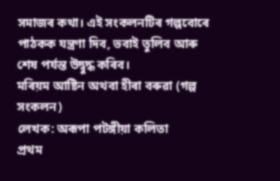সমাজৰ কথা। এই সংকলনটিৰ গল্পবোৰে পাঠকক যন্ত্রণা দিব, ভবাই তুলিব আৰু শেষ পর্যন্ত উদ্বুদ্ধ কৰিব।
মৰিয়ম আষ্টিন অথবা হীৰা বৰুৱা (গল্প সংকলন)
লেখক: অৰূপা পটঙ্গীয়া কলিতা
প্রথম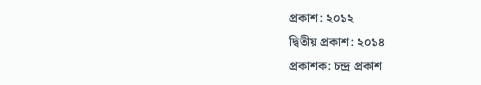প্রকাশ: ২০১২
দ্বিতীয় প্রকাশ: ২০১৪
প্রকাশক: চন্দ্র প্রকাশ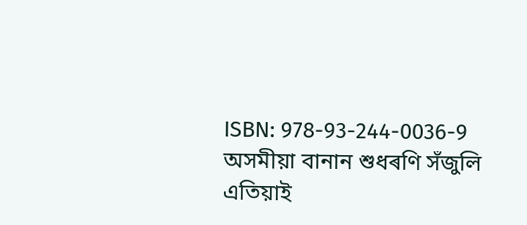ISBN: 978-93-244-0036-9
অসমীয়া বানান শুধৰণি সঁজুলি
এতিয়াই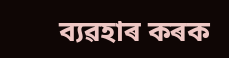ব্যৱহাৰ কৰক